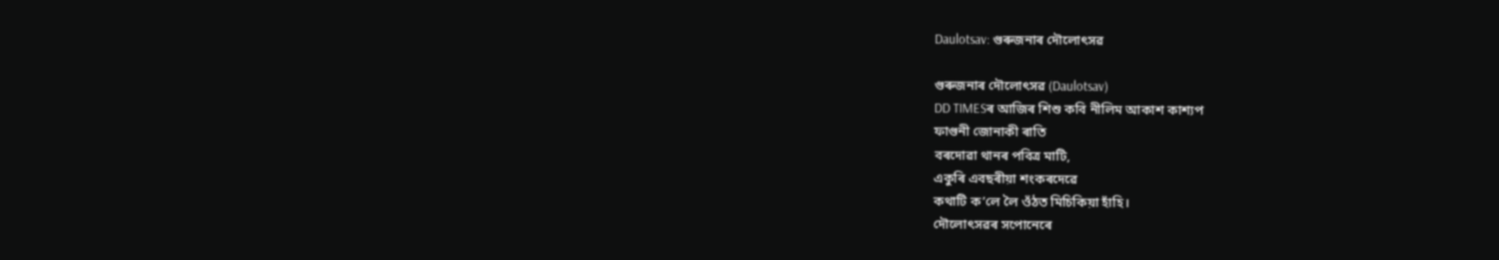Daulotsav: গুৰুজনাৰ দৌলোৎসৱ

গুৰুজনাৰ দৌলোৎসৱ (Daulotsav)
DD TIMESৰ আজিৰ শিশু কবি নীলিম আকাশ কাশ্যপ
ফাগুনী জোনাকী ৰাতি
বৰদোৱা থানৰ পবিত্ৰ মাটি,
একুৰি এবছৰীয়া শংকৰদেৱে
কথাটি ক’লে লৈ ওঁঠত মিচিকিয়া হাঁহি।
দৌলোৎসৱৰ সপোনেৰে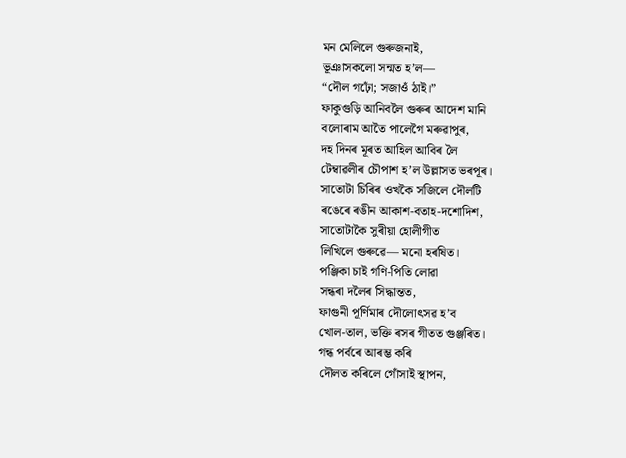মন মেলিলে গুৰুজনাই,
ভূঞাসকলো সন্মত হ’ল—
“দৌল গঢ়োঁ; সজাওঁ ঠাই।”
ফাকুগুড়ি আনিবলৈ গুৰুৰ আদেশ মানি
বলোৰাম আতৈ পালেগৈ মৰুৱাপুৰ,
দহ দিনৰ মূৰত আহিল আবিৰ লৈ
টেম্বাৱলীৰ চৌপাশ হ’ল উল্লাসত ভৰপূৰ।
সাতোটা চিৰিৰ ওখকৈ সজিলে দৌলটি
ৰঙেৰে ৰঙীন আকাশ-বতাহ-দশোদিশ,
সাতোটাকৈ সুৰীয়া হোলীগীত
লিখিলে গুৰুৱে— মনো হৰষিত।
পঞ্জিকা চাই গণি-পিতি লোৱা
সন্ধৰা দলৈৰ সিদ্ধান্তত,
ফাগুনী পূৰ্ণিমাৰ দৌলোৎসৱ হ’ব
খোল-তাল, ভক্তি ৰসৰ গীতত গুঞ্জৰিত।
গন্ধ পৰ্বৰে আৰম্ভ কৰি
দৌলত কৰিলে গোঁসাই স্থাপন,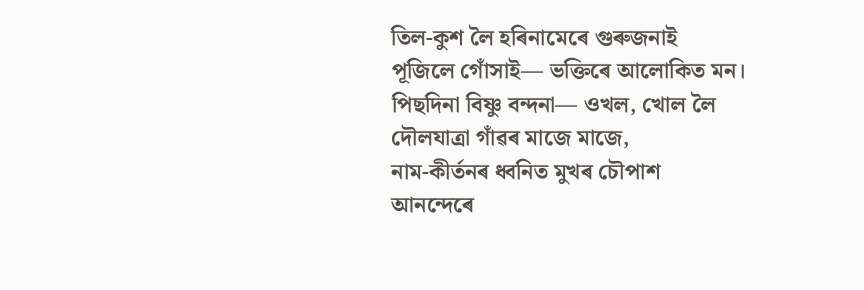তিল-কুশ লৈ হৰিনামেৰে গুৰুজনাই
পূজিলে গোঁসাই— ভক্তিৰে আলোকিত মন।
পিছদিনা বিষ্ণু বন্দনা— ওখল, খোল লৈ
দৌলযাত্ৰা গাঁৱৰ মাজে মাজে,
নাম-কীৰ্তনৰ ধ্বনিত মুখৰ চৌপাশ
আনন্দেৰে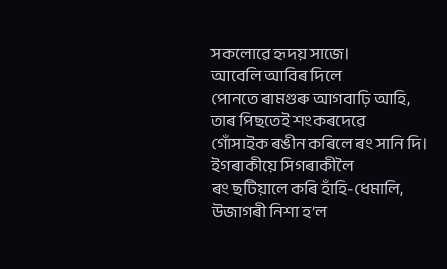সকলোৱে হৃদয় সাজে।
আবেলি আবিৰ দিলে
পোনতে ৰামগুৰু আগবাঢ়ি আহি,
তাৰ পিছতেই শংকৰদেৱে
গোঁসাইক ৰঙীন কৰিলে ৰং সানি দি।
ইগৰাকীয়ে সিগৰাকীলৈ
ৰং ছটিয়ালে কৰি হাঁহি-ধেমালি,
উজাগৰী নিশা হ’ল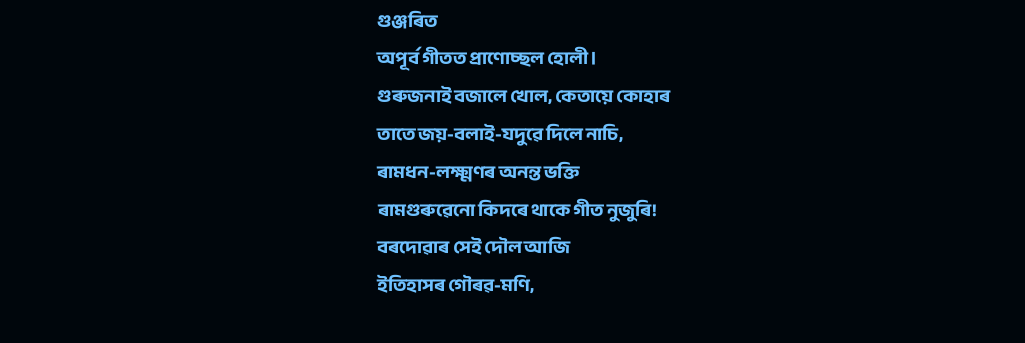গুঞ্জৰিত
অপূৰ্ব গীতত প্ৰাণোচ্ছল হোলী।
গুৰুজনাই বজালে খোল, কেতায়ে কোহাৰ
তাতে জয়-বলাই-যদুৱে দিলে নাচি,
ৰামধন-লক্ষ্মণৰ অনন্ত ভক্তি
ৰামগুৰুৱেনো কিদৰে থাকে গীত নুজুৰি!
বৰদোৱাৰ সেই দৌল আজি
ইতিহাসৰ গৌৰৱ-মণি,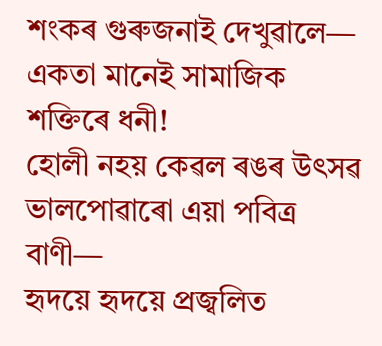শংকৰ গুৰুজনাই দেখুৱালে—
একতা মানেই সামাজিক শক্তিৰে ধনী!
হোলী নহয় কেৱল ৰঙৰ উৎসৱ
ভালপোৱাৰো এয়া পবিত্ৰ বাণী—
হৃদয়ে হৃদয়ে প্ৰজ্বলিত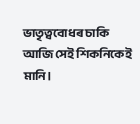ভাতৃত্ববোধৰ চাকি
আজি সেই শিকনিকেই মানি।